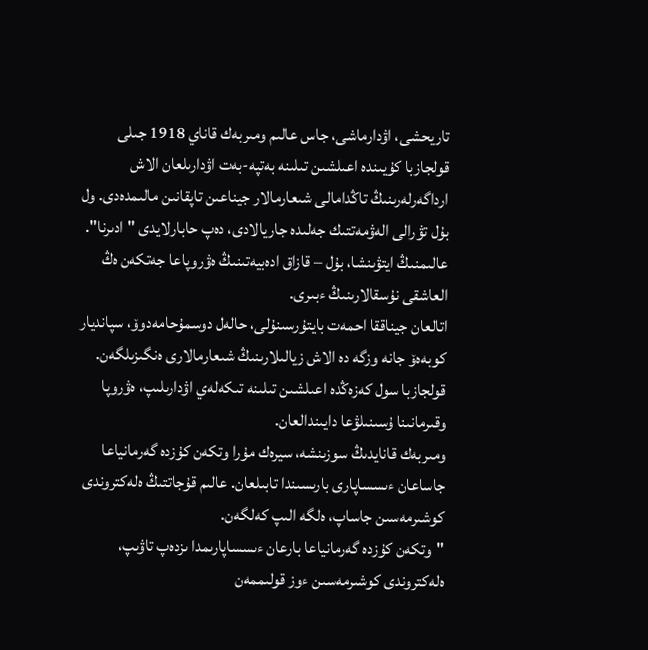تاريحشى، اۋدارماشى، جاس عالىم ومىربەك قاناي 1918 جىلى قولجازبا كۇيىندە اعىلشىن تىلىنە بەتپە-بەت اۋدارىلعان الاش ارداگەرلەرىنىڭ تاڭدامالى شىعارمالار جيناعىن تاپقانىن مالىمدەدى. ول بۇل تۋرالى الەۋمەتتىك جەلىدە جاريالادى، دەپ حابارلايدى "ادىرنا".
عالىمنىڭ ايتۋىنشا، بۇل – قازاق ادەبيەتىنىڭ ەۋروپاعا جەتكەن ەڭ العاشقى نۇسقالارىنىڭ ءبىرى.
اتالعان جيناققا احمەت بايتۇرسىنۇلى، حالەل دوسمۇحامەدوۆ، سپانديار كوبەەۆ جانە وزگە دە الاش زيالىلارىنىڭ شىعارمالارى ەنگىزىلگەن. قولجازبا سول كەزەڭدە اعىلشىن تىلىنە تىكەلەي اۋدارىلىپ، ەۋروپا وقىرمانىنا ۇسىنىلۋعا دايىندالعان.
ومىربەك قانايدىڭ سوزىنشە، سيرەك مۇرا وتكەن كۇزدە گەرمانياعا جاساعان ءىسساپارى بارىسىندا تابىلعان. عالىم قۇجاتتىڭ ەلەكتروندى كوشىرمەسىن جاساپ، ەلگە الىپ كەلگەن.
"وتكەن كۇزدە گەرمانياعا بارعان ءىسساپارىمدا ىزدەپ تاۋىپ، ەلەكتروندى كوشىرمەسىن ءوز قولىممەن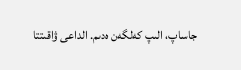جاساپ، الىپ كەلگەن ەدىم. الداعى ۋاقىتتا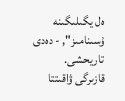ەل يگىلىگىنە ۇسىنامىز", - دەدى تاريحشى.
قازىرگى ۋاقىتتا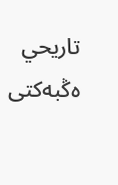تاريحي ەڭبەكتى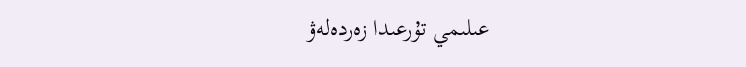عىلىمي تۇرعىدا زەردەلەۋ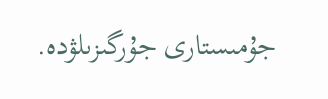جۇمىستارى جۇرگىزىلۋدە.